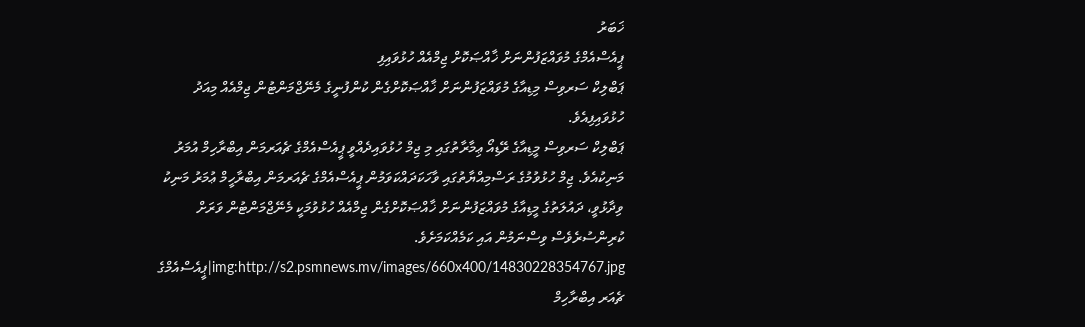ޚަބަރު
ޕީއެސްއެމްގެ މުވައްޒަފުންނަށް ޚާއްޞަކޮށް ޖިމްއެއް ހުޅުވައިފި
ޕަބްލިކް ސަރވިސް މިޑިއާގެ މުވައްޒަފުންނަށް ޚާއްޞަކޮށްގެން ކުންފުނީގެ މެނޭޖްމަންޓުން ޖިމްއެއް މިއަދު ހުޅުވައިފިއެވެ.
ޕަބްލިކް ސަރވިސް މީޑިއާގެ ރޭޑިއޯ ޢިމާރާތުގައި މި ޖިމް ހުޅުވައިދެއްވީ ޕީއެސްއެމްގެ ޗެއަރމަން އިބްރާހިމް އުމަރު މަނިކުއެވެ. ޖިމް ހުޅުވުމުގެ ރަސްމިއްޔާތުގައި ވާހަކަދައްކަވަމުން ޕީއެސްއެމްގެ ޗެއަރމަން އިބްރާހީމް ޢުމަރު މަނިކު ވިދާޅުވީ، ދައުލަތުގެ މީޑިއާގެ މުވައްޒަފުންނަށް ޚާއްޞަކޮށްގެން ޖިމްއެއް ހުޅުވުމަކީ މެނޭޖްމަންޓުން ވަރަށް ކުރިންސުރެވެސް ވިސްނަމުން އައި ކަމެއްކަމަށެވެ.
img:http://s2.psmnews.mv/images/660x400/14830228354767.jpg|ޕީއެސްއެމްގެ ޗެއަރ އިބްރާހިމް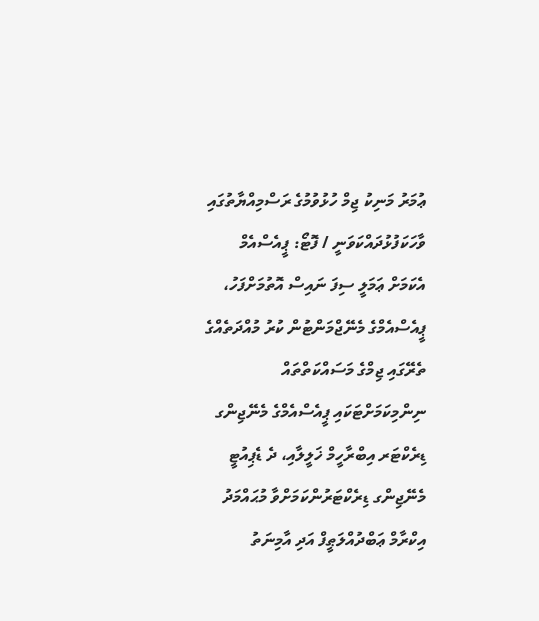ޢުމަރު މަނިކު ޖިމް ހުޅުވުމުގެ ރަސްމިއްޔާތުގައި ވާހަކަފުޅުދައްކަވަނީ / ފޮޓޯ: ޕީއެސްއެމް
އެކަމަށް ޢަމަލީ ސިފަ ނައިސް އޮތުމަށްފަހު، ޕީއެސްއެމްގެ މެނޭޖްމަންޓުން ކުރު މުއްދަތެއްގެ ތެރޭގައި ޖިމްގެ މަސައްކަތްތައް ނިންމިކަމަށްޓަކައި ޕީއެސްއެމްގެ މެނޭޖިންގ ޑިރެކްޓަރ އިބްރާހީމް ޚަލީލާއި، ދެ ޑެޕިއުޓީ މެނޭޖިންގ ޑިރެކްޓަރުންކަމަށްވާ މުޙައްމަދު އިކްރާމް ޢަބްދުއްލަޠީފް އަދި އާމިނަތު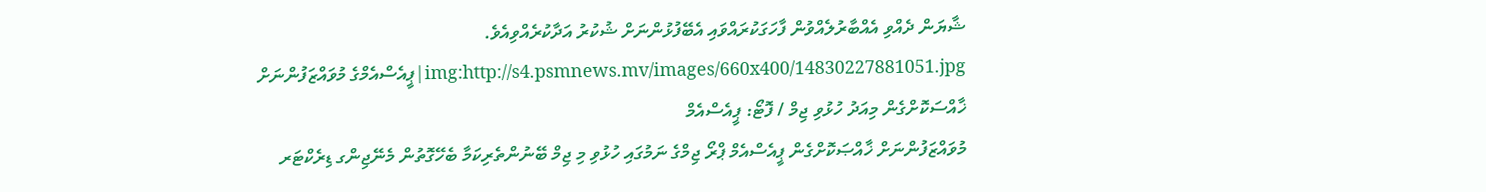ޝާޔަން ދެއްވި އެއްބާރުލެއްވުން ފާހަގަކުރައްވައި އެބޭފުޅުންނަށް ޝުކުރު އަދާކުރެއްވިއެވެ.
img:http://s4.psmnews.mv/images/660x400/14830227881051.jpg|ޕީއެސްއެމްގެ މުވައްޒަފުންނަށް ޚާއްސަކޮށްގެން މިއަދު ހުޅުވި ޖިމް / ފޮޓޯ: ޕީއެސްއެމް
މުވައްޒަފުންނަށް ޚާއްޞަކޮށްގެން ޕީއެސްއެމް ޕްރޯ ޖިމްގެ ނަމުގައި ހުޅުވި މި ޖިމް ބޭނުންތެރިކަމާ ބެހޭގޮތުން މެނޭޖިންގ ޑިރެކްޓަރ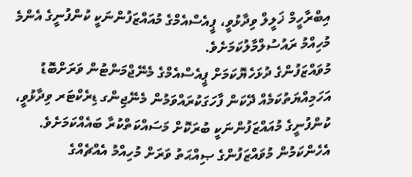އިބްރާހީމް ޚަލީލް ވިދާޅުވީ، ޕީއެސްއެމްގެ މުއައްޒަފުންނަކީ ކުންފުނީގެ އެންމެ މުހިއްމު ރައުސުލްމާލުކަމަށެވެ.
މުވައްޒަފުންގެ ދުޅަހެޔޮކަމަށް ޕީއެސްއެމްގެ މެނޭޖްމަންޓުން ވަރަށްބޮޑު އަހަމިއްޔަތުކަމެއް ދޭކަން ފާހަގަކުރައްވަމުން މެނޭޖިންގ ޑިރެކްޓަރ ވިދާޅުވީ، ކުންފުނީގެ މުއައްޒަފުންނަކީ ބުރަކޮށް މަސައްކަތްކުރާ ބައެއްކަމަށެވެ. އެހެންކަމުން މުވައްޒަފުންގެ ޞިއްޙަތު ވަރަށް މުހިއްމު އެއްޗެއްގެ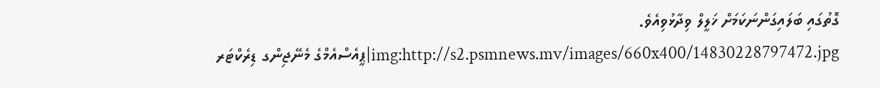ގޮތުގައި ބަލައިގަންނަކަމަށް ޚަލީލް ވިދާޅުވިއެވެ.
img:http://s2.psmnews.mv/images/660x400/14830228797472.jpg|ޕީއެސްއެމްގެ މެނޭޖިންގ ޑިރެކްޓަރ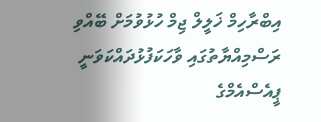އިބްރާހިމް ޚަލީލް ޖިމް ހުޅުވުމަށް ބޭއްވި ރަސްމިއްޔާތުގައި ވާހަކަފުޅުދައްކަވަނީ
ޕީއެސްއެމްގެ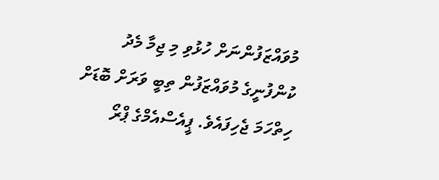މުވައްޒަފުންނަށް ހުޅުވި މި ޖިމާ މެދު ކުންފުނީގެ މުވައްޒަފުން ތިބީ ވަރަށް ބޮޑަށް ހިތްހަމަ ޖެހިފައެވެ. ޕީއެސްއެމްގެ ޕްރޯ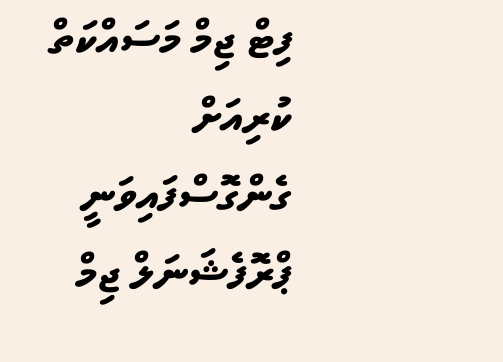ފިޓް ޖިމް މަސައްކަތް ކުރިއަށް ގެންގޮސްފައިވަނީ ޕްރޮފެޝަނަލް ޖިމް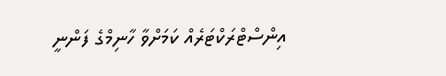އިންސްޓްރަކްޓަރެއް ކަމަށްވާ ހާނިމްގެ ފަންނީ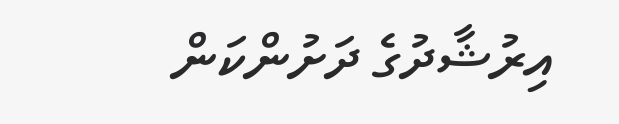އިރުޝާދުގެ ދަށުންކަން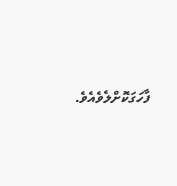ފާހަގަކޮށްލެވެއެވެ.